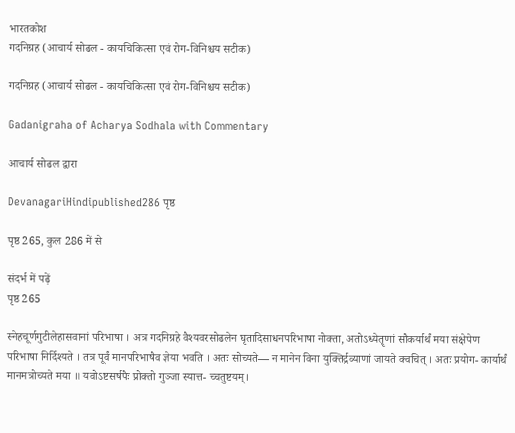भारतकोश
गदनिग्रह (आचार्य सोढल - कायचिकित्सा एवं रोग-विनिश्चय सटीक)

गदनिग्रह (आचार्य सोढल - कायचिकित्सा एवं रोग-विनिश्चय सटीक)

Gadanigraha of Acharya Sodhala with Commentary

आचार्य सोढल द्वारा

DevanagariHindipublished286 पृष्ठ

पृष्ठ 265, कुल 286 में से

संदर्भ में पढ़ें
पृष्ठ 265

स्नेहचूर्णगुटीलेहासवानां परिभाषा । अत्र गदनिग्रहे वैश्यवरसोढलेन घृतादिसाधनपरिभाषा नोक्ता, अतोऽध्येतॄणां सौकर्यार्थं मया संक्षेपेण परिभाषा निर्दिश्यते । तत्र पूर्वं मानपरिभाषैव ज्ञेया भवति । अतः सोच्यते— न मानेन विना युक्तिर्द्रव्याणां जायते क्वचित् । अतः प्रयोग- कार्यार्थं मानमत्रोच्यते मया ॥ यवोऽष्टसर्षपैः प्रोक्तो गुञ्जा स्यात्त- च्चतुष्टयम्।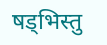षड्भिस्तु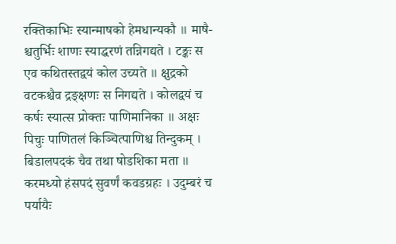रक्तिकाभिः स्यान्माषको हेमधान्यकौ ॥ माषै- श्चतुर्भिः शाणः स्याद्धरणं तन्निगद्यते । टङ्कः स एव कथितस्तद्वयं कोल उच्यते ॥ क्षुद्रको वटकश्चैव द्रङ्क्षणः स निगद्यते । कोलद्वयं च कर्षः स्यात्स प्रोक्तः पाणिमानिका ॥ अक्षः पिचुः पाणितलं किञ्चित्पाणिश्च तिन्दुकम् । बिडालपदकं चैव तथा षोडशिका मता ॥ करमध्यो हंसपदं सुवर्णं कवडग्रहः । उदुम्बरं च पर्यायैः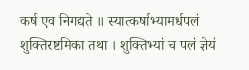कर्ष एव निगद्यते ॥ स्यात्कर्षाभ्यामर्धपलं शुक्तिरष्टमिका तथा । शुक्तिभ्यां च पलं ज्ञेयं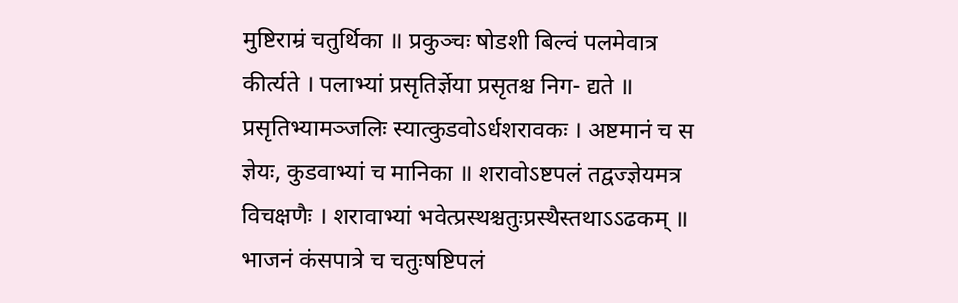मुष्टिराम्रं चतुर्थिका ॥ प्रकुञ्चः षोडशी बिल्वं पलमेवात्र कीर्त्यते । पलाभ्यां प्रसृतिर्ज्ञेया प्रसृतश्च निग- द्यते ॥ प्रसृतिभ्यामञ्जलिः स्यात्कुडवोऽर्धशरावकः । अष्टमानं च स ज्ञेयः, कुडवाभ्यां च मानिका ॥ शरावोऽष्टपलं तद्वज्ज्ञेयमत्र विचक्षणैः । शरावाभ्यां भवेत्प्रस्थश्चतुःप्रस्थैस्तथाऽऽढकम् ॥ भाजनं कंसपात्रे च चतुःषष्टिपलं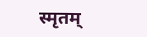स्मृतम्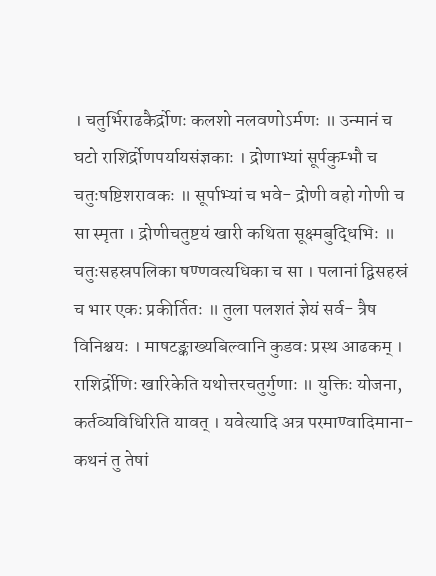। चतुर्भिराढकैर्द्रोणः कलशो नलवणोऽर्मणः ॥ उन्मानं च घटो राशिर्द्रोणपर्यायसंज्ञकाः । द्रोणाभ्यां सूर्पकुम्भौ च चतुःषष्टिशरावकः ॥ सूर्पाभ्यां च भवे- द्रोणी वहो गोणी च सा स्मृता । द्रोणीचतुष्टयं खारी कथिता सूक्ष्मबुद्धिभिः ॥ चतुःसहस्रपलिका षण्णवत्यधिका च सा । पलानां द्विसहस्रं च भार एकः प्रकीर्तितः ॥ तुला पलशतं ज्ञेयं सर्व- त्रैष विनिश्चयः । माषटङ्काख्यबिल्वानि कुडवः प्रस्थ आढकम् । राशिर्द्रोणिः खारिकेति यथोत्तरचतुर्गुणाः ॥ युक्तिः योजना, कर्तव्यविधिरिति यावत् । यवेत्यादि अत्र परमाण्वादिमाना- कथनं तु तेषां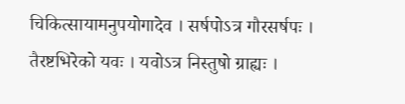चिकित्सायामनुपयोगादेव । सर्षपोऽत्र गौरसर्षपः । तैरष्टभिरेको यवः । यवोऽत्र निस्तुषो ग्राह्यः ।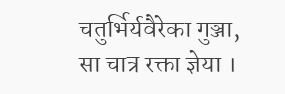चतुर्भिर्यवैरेका गुञ्जा, सा चात्र रक्ता ज्ञेया ।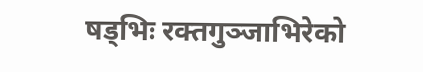षड्भिः रक्तगुञ्जाभिरेको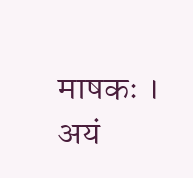माषकः । अयं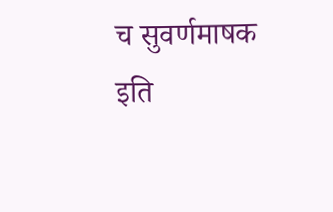च सुवर्णमाषक इति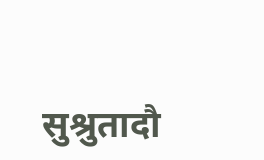सुश्रुतादौ